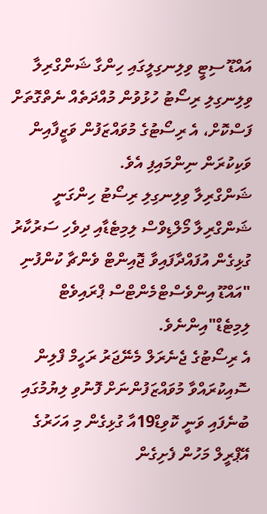އައްޑޫ ސިޓީ ވިލިނގިލީގައި ހިންގާ ޝަންގްރިލާ ވިލިނގިލި ރިސޯޓު ހުޅުވުން މުއްދަތެއް ނެތްގޮތަށް ފަސްކޮށް، އެ ރިސޯޓުގެ މުވައްޒަފުން ވަޒީފާއިން ވަކިކުރަން ނިންމައިފި އެވެ.
ޝަންގްރިލާ ވިލިނގިލި ރިސޯޓު ހިންގަނީ ޝަންގްރިލާ މޯލްޑިވްސް ލިމިޓެޑާއި ދިވެހި ސަރުކާރު ގުޅިގެން އުފައްދާފައިވާ ޖޮއިންޓް ވެންޗާ ކުންފުނި "އައްޑޫ އިންވެސްޓްމެންޓްސް ޕްރައިވެޓް ލިމިޓެޑް"އިންނެވެ.
އެ ރިސޯޓުގެ ޖެނެރަލް މެނޭޖަރު ރަހީމް ފްލިން ސޮއިކުރައްވާ މުވައްޒަފުންނަށް ފޮނުވި ލިޔުމުގައި ބުނެފައި ވަނީ ކޮވިޑް19އާ ގުޅިގެން މި އަހަރުގެ އޭޕްރީލް މަހުން ފެށިގެން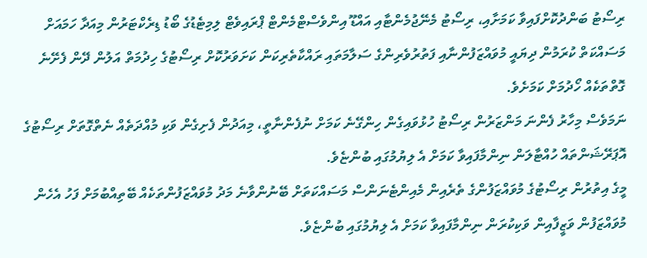ރިސޯޓު ބަންދުކޮށްފައިވާ ކަމަށާއި، ރިސޯޓު މެނޭޖުމެންޓާއި އައްޑޫ އިންވެސްޓްމެންޓް ޕްރައިވެޓް ލިމިޓެޑުގެ ބޯޑު ޑިރެކްޓަރުން މިއަދާ ހަމައަށް މަސައްކަތް ކުރަމުން ދިޔައީ މުވައްޒަފުންނާއި ފަތުރުވެރިންގެ ސަލާމަތައި ރައްކާތެރިކަން ކަށަވަރުކޮށް ރިސޯޓުގެ ހިދުމަތް އަލުން ދޭން ފެށޭނެ ގޮތްތަކެއް ހޯދުމަށް ކަމަށެވެ.
ނަމަވެސް މިހާރު ފެންނަ މަންޒަރުން ރިސޯޓު ހުޅުވައިގެން ހިންގޭނެ ކަމަށް ނުފެންނާތީ، މިއަދުން ފެށިގެން ވަކި މުއްދަތެއް ނެތްގޮތަށް ރިސޯޓުގެ އޮޕަރޭޝަންތައް ހުއްޓާލަން ނިންމާފައިވާ ކަމަށް އެ ލިޔުމުގައި ބުންޏެވެ.
މީގެ އިތުރުން ރިސޯޓުގެ މުވައްޒަފުންގެ ތެރެއިން މެއިންޓެނަންސް މަސައްކަތަށް ބޭނުންވާނެ މަދު މުވައްޒަފުންތަކެއް ބޭތިއްބުމަށް ފަހު އެހެން މުވައްޒަފުން ވަޒީފާއިން ވަކިކުރަން ނިންމާފައިވާ ކަމަށް އެ ލިޔުމުގައި ބުންޏެވެ.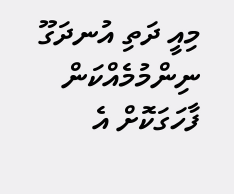މިއީ ދަތި އުނދަގޫ ނިންމުމެއްކަން ފާހަގަކޮށް އެ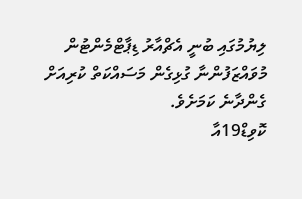ލިޔުމުގައި ބުނީ އެޗްއާރު ޑިޕާޓްމެންޓުން މުވައްޒަފުންނާ ގުޅިގެން މަސައްކަތް ކުރިއަށް ގެންދާނެ ކަމަށެވެ.
ކޮވިޑް19އާ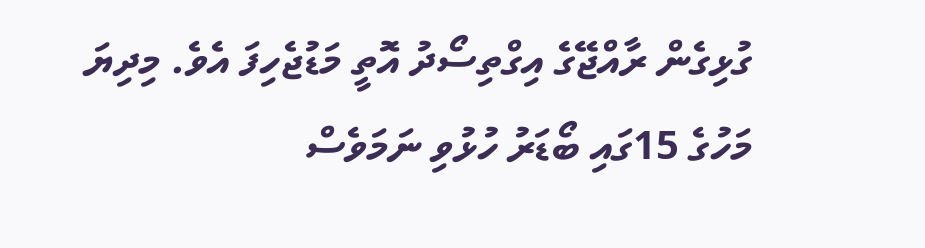ގުޅިގެން ރާއްޖޭގެ އިގްތިސޯދު އޮތީ މަޑުޖެހިފަ އެވެ. މިދިޔަ މަހުގެ 15ގައި ބޯޑަރު ހުޅުވި ނަމަވެސް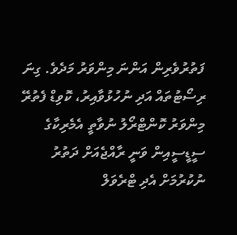ފަތުރުވެރިން އަންނަ މިންވަރު މަދެވެ. ގިނަ ރިސޯޓުތައް އަދި ނުހުޅުވާއިރު، ކޮވިޑް ފެތުރޭ މިންވަރު ކޮންޓްރޯލު ނުވާތީ އެމެރިކާގެ ސީޑީސީއިން ވަނީ ރާއްޖެއަށް ދަތުރު ނުކުރުމަށް އެދި ޓްރެވަލް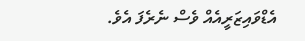އެޑްވައިޒަރީއެއް ވެސް ނެރެފަ އެވެ.